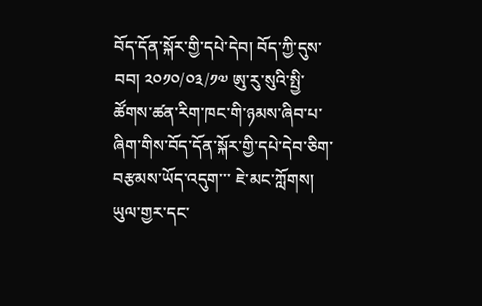བོད་དོན་སྐོར་གྱི་དཔེ་དེབ། བོད་ཀྱི་དུས་བབ། ༢༠༡༠/༠༣/༡༧ ཨུ་རུ་སུའི་སྤྱི་ཚོགས་ཚན་རིག་ཁང་གི་ཉམས་ཞིབ་པ་ཞིག་གིས་བོད་དོན་སྐོར་གྱི་དཔེ་དེབ་ཅིག་བརྩམས་ཡོད་འདུག་་་ ཇེ་མང་ཀློགས།
ཡུལ་གྱར་དང་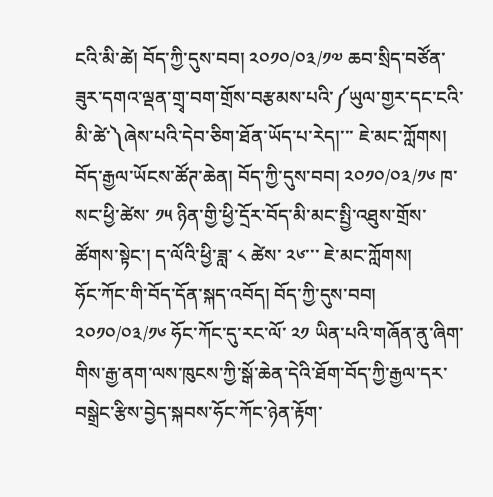ངའི་མི་ཚེ། བོད་ཀྱི་དུས་བབ། ༢༠༡༠/༠༣/༡༧ ཆབ་སྲིད་བཙོན་ཟུར་དགའ་ལྡན་གྲྭ་བག་གྲོས་བརྩམས་པའི་༼ཡུལ་གྱར་དང་ངའི་མི་ཚེ་༽ཞེས་པའི་དེབ་ཅིག་ཐོན་ཡོད་པ་རེད།་་་ ཇེ་མང་ཀློགས།
བོད་རྒྱལ་ཡོངས་ཚོཊ་ཆེན། བོད་ཀྱི་དུས་བབ། ༢༠༡༠/༠༣/༡༦ ཁ་སང་ཕྱི་ཚེས་ ༡༥ ཉིན་གྱི་ཕྱི་དྲོར་བོད་མི་མང་སྤྱི་འཐུས་གྲོས་ཚོགས་སྟེང་། ད་ལོའི་ཕྱི་ཟླ་ ༨ ཚེས་ ༢༦་་་ ཇེ་མང་ཀློགས།
ཧོང་ཀོང་གི་བོད་དོན་སྐད་འབོད། བོད་ཀྱི་དུས་བབ། ༢༠༡༠/༠༣/༡༦ ཧོང་ཀོང་དུ་རང་ལོ་ ༢༡ ཡིན་པའི་གཞོན་ནུ་ཞིག་གིས་རྒྱ་ནག་ལས་ཁུངས་ཀྱི་སྒོ་ཆེན་དེའི་ཐོག་བོད་ཀྱི་རྒྱལ་དར་བསྒྲེང་རྩིས་བྱེད་སྐབས་ཧོང་ཀོང་ཉེན་རྟོག་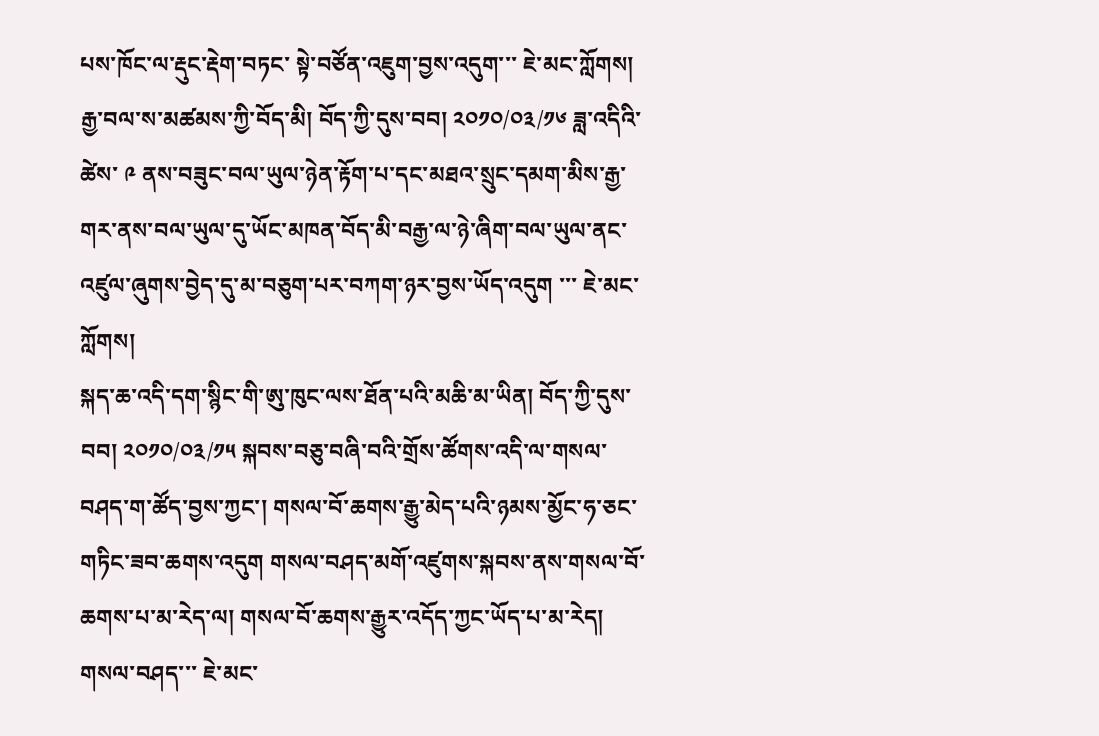པས་ཁོང་ལ་རྡུང་རྡེག་བཏང་ སྟེ་བཙོན་འཇུག་བྱས་འདུག་་་ ཇེ་མང་ཀློགས།
རྒྱ་བལ་ས་མཚམས་ཀྱི་བོད་མི། བོད་ཀྱི་དུས་བབ། ༢༠༡༠/༠༣/༡༦ ཟླ་འདིའི་ཚེས་ ༩ ནས་བཟུང་བལ་ཡུལ་ཉེན་རྟོག་པ་དང་མཐའ་སྲུང་དམག་མིས་རྒྱ་གར་ནས་བལ་ཡུལ་དུ་ཡོང་མཁན་བོད་མི་བརྒྱ་ལ་ཉེ་ཞིག་བལ་ཡུལ་ནང་འཛུལ་ཞུགས་བྱེད་དུ་མ་བཅུག་པར་བཀག་ཉར་བྱས་ཡོད་འདུག ་་་ ཇེ་མང་ཀློགས།
སྐད་ཆ་འདི་དག་སྙིང་གི་ཨུ་ཁུང་ལས་ཐོན་པའི་མཆི་མ་ཡིན། བོད་ཀྱི་དུས་བབ། ༢༠༡༠/༠༣/༡༥ སྐབས་བཅུ་བཞི་བའི་གྲོས་ཚོགས་འདི་ལ་གསལ་བཤད་ག་ཚོད་བྱས་ཀྱང་། གསལ་བོ་ཆགས་རྒྱུ་མེད་པའི་ཉམས་མྱོང་ཧ་ཅང་གཏིང་ཟབ་ཆགས་འདུག གསལ་བཤད་མགོ་འཛུགས་སྐབས་ནས་གསལ་བོ་ཆགས་པ་མ་རེད་ལ། གསལ་བོ་ཆགས་རྒྱུར་འདོད་ཀྱང་ཡོད་པ་མ་རེད། གསལ་བཤད་་་ ཇེ་མང་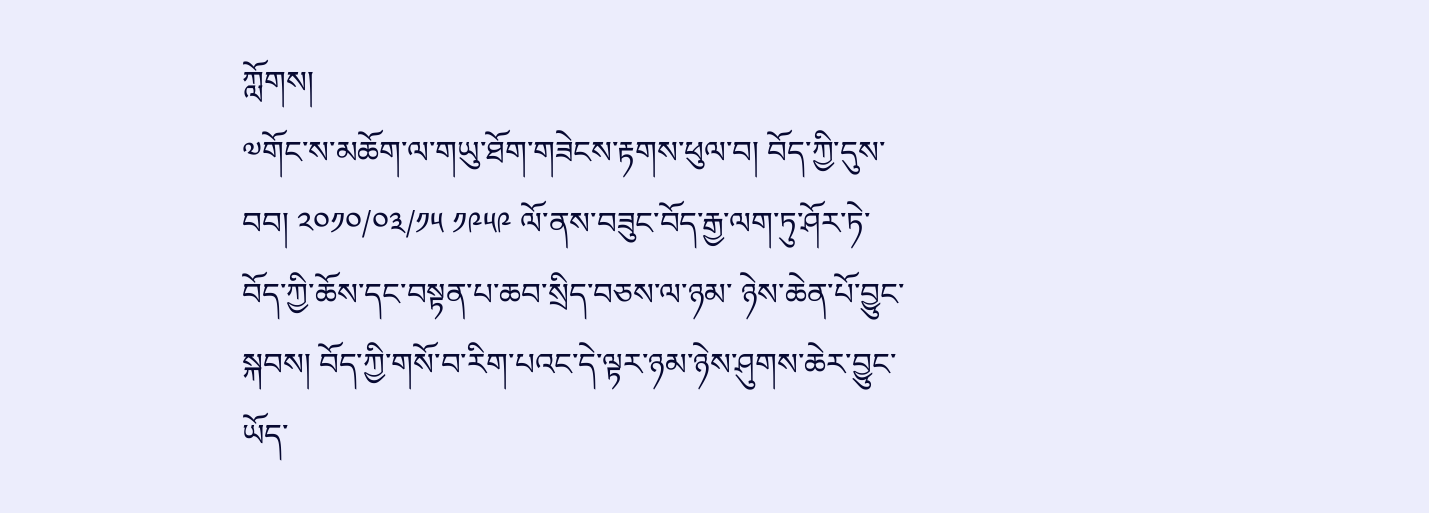ཀློགས།
༧གོང་ས་མཆོག་ལ་གཡུ་ཐོག་གཟེངས་རྟགས་ཕུལ་བ། བོད་ཀྱི་དུས་བབ། ༢༠༡༠/༠༣/༡༥ ༡༩༥༩ ལོ་ནས་བཟུང་བོད་རྒྱ་ལག་ཏུ་ཤོར་ཏེ་བོད་ཀྱི་ཆོས་དང་བསྟན་པ་ཆབ་སྲིད་བཅས་ལ་ཉམ་ ཉེས་ཆེན་པོ་བྱུང་སྐབས། བོད་ཀྱི་གསོ་བ་རིག་པའང་དེ་ལྟར་ཉམ་ཉེས་ཤུགས་ཆེར་བྱུང་ཡོད་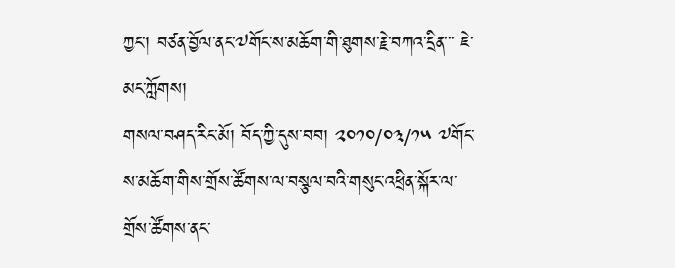ཀྱང་། བཙན་བྱོལ་ནང་༧གོང་ས་མཆོག་གི་ཐུགས་རྗེ་བཀའ་དྲིན་་་ ཇེ་མང་ཀློགས།
གསལ་བཤད་རིང་མོ། བོད་ཀྱི་དུས་བབ། ༢༠༡༠/༠༣/༡༥ ༧གོང་ས་མཆོག་གིས་གྲོས་ཚོགས་ལ་བསྩལ་བའི་གསུང་འཕྲིན་སྐོར་ལ་གྲོས་ཚོགས་ནང་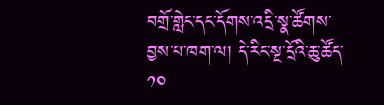བགྲོ་གླེང་དང་དོགས་འདྲི་སྣ་ཚོགས་བྱས་པ་ཁག་ལ། དེ་རིང་སྔ་དྲོའི་ཆུ་ཚོད་ ༡༠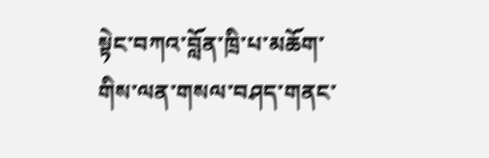སྟེང་བཀའ་བློན་ཁྲི་པ་མཆོག་གིས་ལན་གསལ་བཤད་གནང་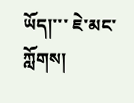ཡོད།་་་ ཇེ་མང་ཀློགས།